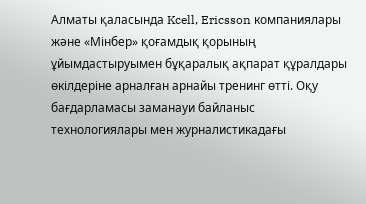Алматы қаласында Kcell, Ericsson компаниялары және «Мінбер» қоғамдық қорының ұйымдастыруымен бұқаралық ақпарат құралдары өкілдеріне арналған арнайы тренинг өтті. Оқу бағдарламасы заманауи байланыс технологиялары мен журналистикадағы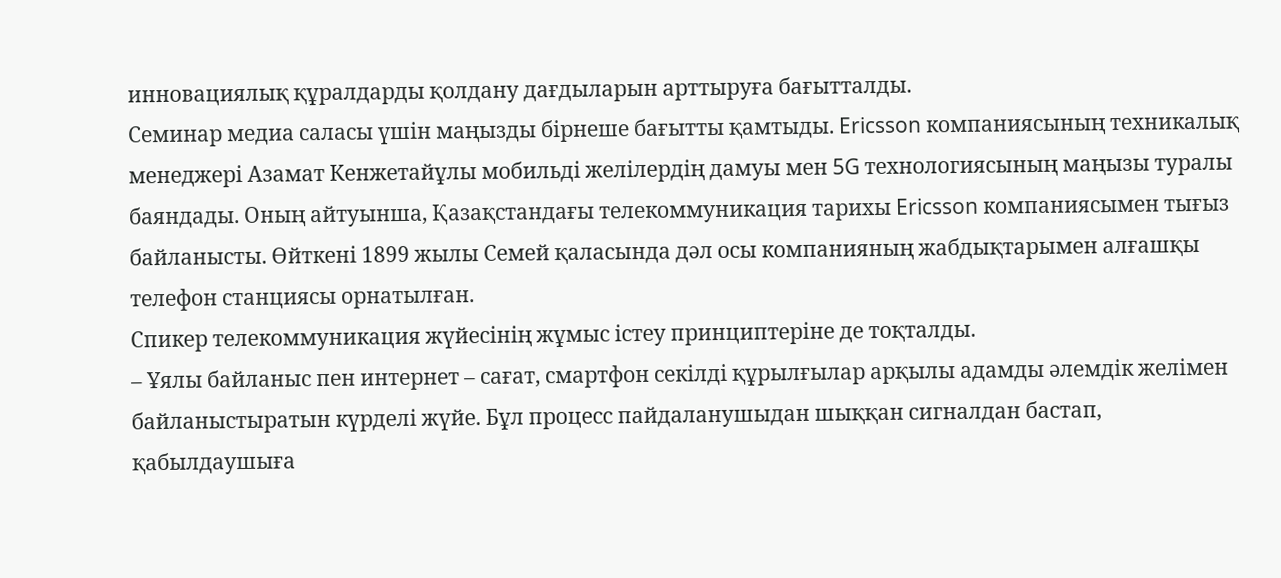инновациялық құралдарды қолдану дағдыларын арттыруға бағытталды.
Семинар медиа саласы үшін маңызды бірнеше бағытты қамтыды. Ericsson компаниясының техникалық менеджері Азамат Кенжетайұлы мобильді желілердің дамуы мен 5G технологиясының маңызы туралы баяндады. Оның айтуынша, Қазақстандағы телекоммуникация тарихы Ericsson компаниясымен тығыз байланысты. Өйткені 1899 жылы Семей қаласында дәл осы компанияның жабдықтарымен алғашқы телефон станциясы орнатылған.
Спикер телекоммуникация жүйесінің жұмыс істеу принциптеріне де тоқталды.
– Ұялы байланыс пен интернет – сағат, смартфон секілді құрылғылар арқылы адамды әлемдік желімен байланыстыратын күрделі жүйе. Бұл процесс пайдаланушыдан шыққан сигналдан бастап, қабылдаушыға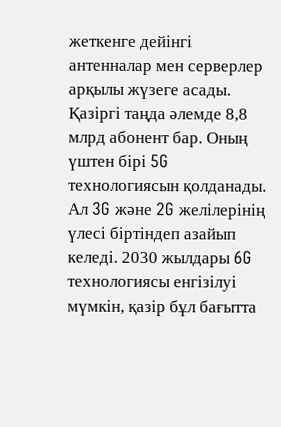жеткенге дейінгі антенналар мен серверлер арқылы жүзеге асады. Қазіргі таңда әлемде 8,8 млрд абонент бар. Оның үштен бірі 5G технологиясын қолданады. Ал 3G және 2G желілерінің үлесі біртіндеп азайып келеді. 2030 жылдары 6G технологиясы енгізілуі мүмкін, қазір бұл бағытта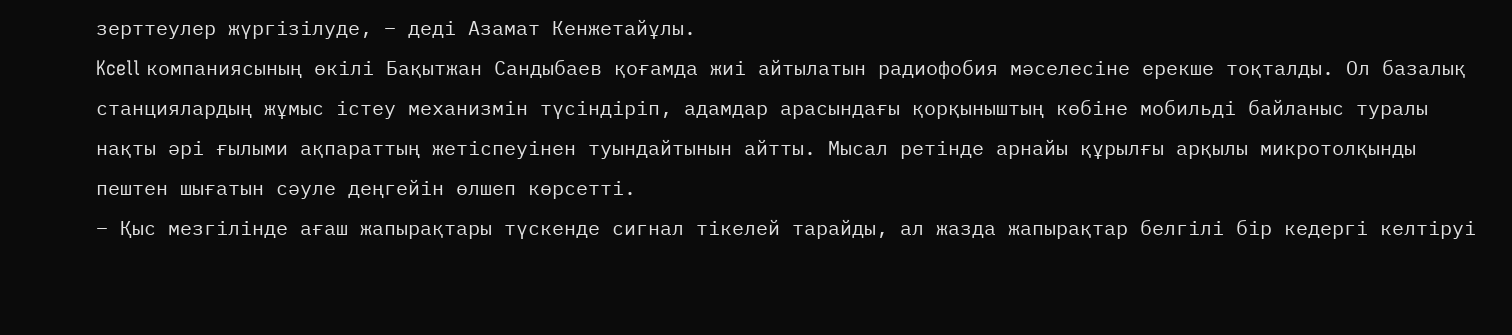зерттеулер жүргізілуде, – деді Азамат Кенжетайұлы.
Kcell компаниясының өкілі Бақытжан Сандыбаев қоғамда жиі айтылатын радиофобия мәселесіне ерекше тоқталды. Ол базалық станциялардың жұмыс істеу механизмін түсіндіріп, адамдар арасындағы қорқыныштың көбіне мобильді байланыс туралы нақты әрі ғылыми ақпараттың жетіспеуінен туындайтынын айтты. Мысал ретінде арнайы құрылғы арқылы микротолқынды пештен шығатын сәуле деңгейін өлшеп көрсетті.
– Қыс мезгілінде ағаш жапырақтары түскенде сигнал тікелей тарайды, ал жазда жапырақтар белгілі бір кедергі келтіруі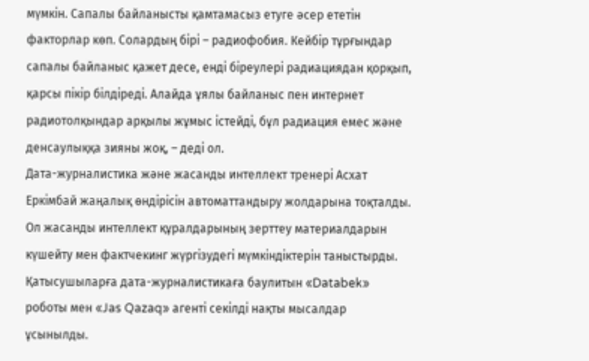мүмкін. Сапалы байланысты қамтамасыз етуге әсер ететін факторлар көп. Солардың бірі – радиофобия. Кейбір тұрғындар сапалы байланыс қажет десе, енді біреулері радиациядан қорқып, қарсы пікір білдіреді. Алайда ұялы байланыс пен интернет радиотолқындар арқылы жұмыс істейді, бұл радиация емес және денсаулыққа зияны жоқ, – деді ол.
Дата-журналистика және жасанды интеллект тренері Асхат Еркімбай жаңалық өндірісін автоматтандыру жолдарына тоқталды. Ол жасанды интеллект құралдарының зерттеу материалдарын күшейту мен фактчекинг жүргізудегі мүмкіндіктерін таныстырды. Қатысушыларға дата-журналистикаға баулитын «Databek» роботы мен «Jas Qazaq» агенті секілді нақты мысалдар ұсынылды.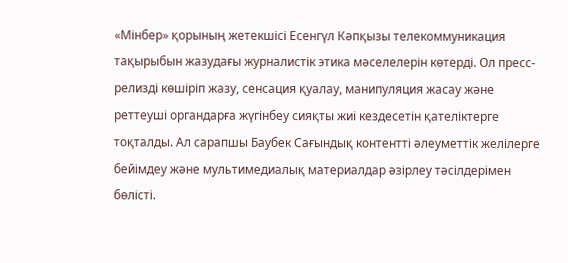«Мінбер» қорының жетекшісі Есенгүл Кәпқызы телекоммуникация тақырыбын жазудағы журналистік этика мәселелерін көтерді. Ол пресс-релизді көшіріп жазу, сенсация қуалау, манипуляция жасау және реттеуші органдарға жүгінбеу сияқты жиі кездесетін қателіктерге тоқталды. Ал сарапшы Баубек Сағындық контентті әлеуметтік желілерге бейімдеу және мультимедиалық материалдар әзірлеу тәсілдерімен бөлісті.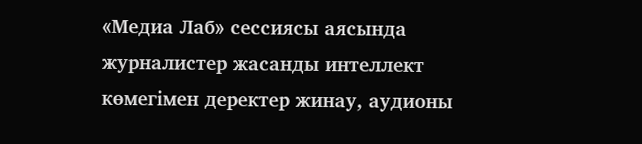«Медиа Лаб» сессиясы аясында журналистер жасанды интеллект көмегімен деректер жинау, аудионы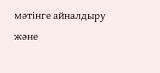мәтінге айналдыру және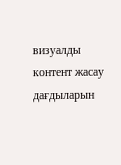визуалды контент жасау дағдыларын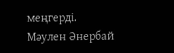меңгерді.
Мәулен Әнербай